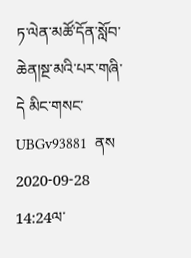ཏ་ལེན་མཚོ་དོན་སློབ་ཆེན།སྔ་མའི་པར་གཞི་དེ མིང་གསང་UBGv93881  ནས 2020-09-28 14:24ལ་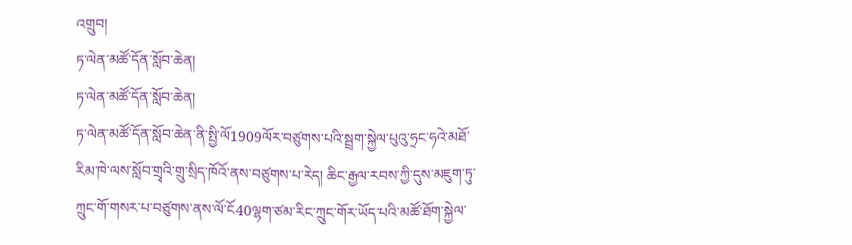འགྲུབ།
ཏ་ལེན་མཚོ་དོན་སློབ་ཆེན།
ཏ་ལེན་མཚོ་དོན་སློབ་ཆེན།
ཏ་ལེན་མཚོ་དོན་སློབ་ཆེན་ནི་སྤྱི་ལོ1909ལོར་བཙུགས་པའི་སྦྲག་སྐྱེལ་པུའུ་ཧྲང་ཧའེ་མཐོ་རིམ་ཁེ་ལས་སློབ་གྲྭའི་གྲུ་སྲིད་ཁོའོ་ནས་བཙུགས་པ་རེད། ཆིང་རྒྱལ་རབས་ཀྱི་དུས་མཇུག་ཏུ་ཀྲུང་གོ་གསར་པ་བཙུགས་ནས་ལོ་ངོ40ལྷག་ཙམ་རིང་ཀྲུང་གོར་ཡོད་པའི་མཚོ་ཐོག་སྐྱེལ་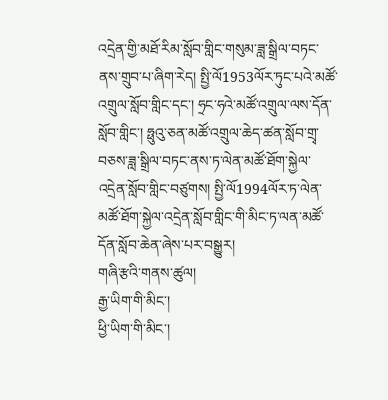འདྲེན་གྱི་མཐོ་རིམ་སློབ་གླིང་གསུམ་ཟླ་སྒྲིལ་བཏང་ནས་གྲུབ་པ་ཞིག་རེད། སྤྱི་ལོ1953ལོར་ཏུང་པའེ་མཚོ་འགྲུལ་སློབ་གླིང་དང་། ཧྲང་ཧའེ་མཚོ་འགྲུལ་ལས་དོན་སློབ་གླིང་། ཧྥུའུ་ཅན་མཚོ་འགྲུལ་ཆེད་ཚན་སློབ་གྲྭ་བཅས་ཟླ་སྒྲིལ་བཏང་ནས་ཏ་ལེན་མཚོ་ཐོག་སྐྱེལ་འདྲེན་སློབ་གླིང་བཙུགས། སྤྱི་ལོ1994ལོར་ཏ་ལེན་མཚོ་ཐོག་སྐྱེལ་འདྲེན་སློབ་གླིང་གི་མིང་ཏ་ལན་མཚོ་དོན་སློབ་ཆེན་ཞེས་པར་བསྒྱུར།
གཞི་རྩའི་གནས་ཚུལ།
རྒྱ་ཡིག་གི་མིང་།
ཕྱི་ཡིག་གི་མིང་།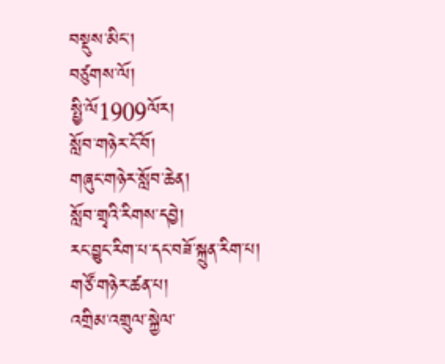བསྡུས་མིང་།
བཙུགས་ལོ།
སྤྱི་ལོ1909ལོར།
སློབ་གཉེར་ངོ་བོ།
གཞུང་གཉེར་སློབ་ཆེན།
སློབ་གྲྭའི་རིགས་དབྱེ།
རང་བྱུང་རིག་པ་དང་བཟོ་སྐྲུན་རིག་པ།
གཙོ་གཉེར་ཚན་པ།
འགྲིམ་འགྲུལ་སྐྱེལ་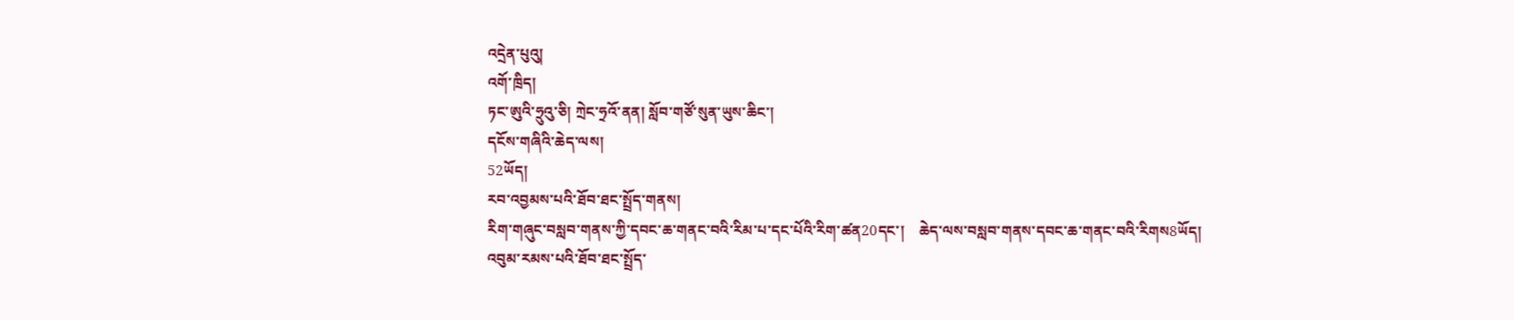འདྲེན་པུའུ།
འགོ་ཁྲིད།
ཏང་ཨུའི་ཧྲུའུ་ཅི། ཀྲེང་ཧྲའོ་ནན། སློབ་གཙོ་སུན་ཡུས་ཆིང་།
དངོས་གཞིའི་ཆེད་ལས།
52ཡོད།
རབ་འབྱམས་པའི་ཐོབ་ཐང་སྤྲོད་གནས།
རིག་གཞུང་བསླབ་གནས་ཀྱི་དབང་ཆ་གནང་བའི་རིམ་པ་དང་པོའི་རིག་ཚན20དང་།    ཆེད་ལས་བསླབ་གནས་དབང་ཆ་གནང་བའི་རིགས8ཡོད།
འབུམ་རམས་པའི་ཐོབ་ཐང་སྤྲོད་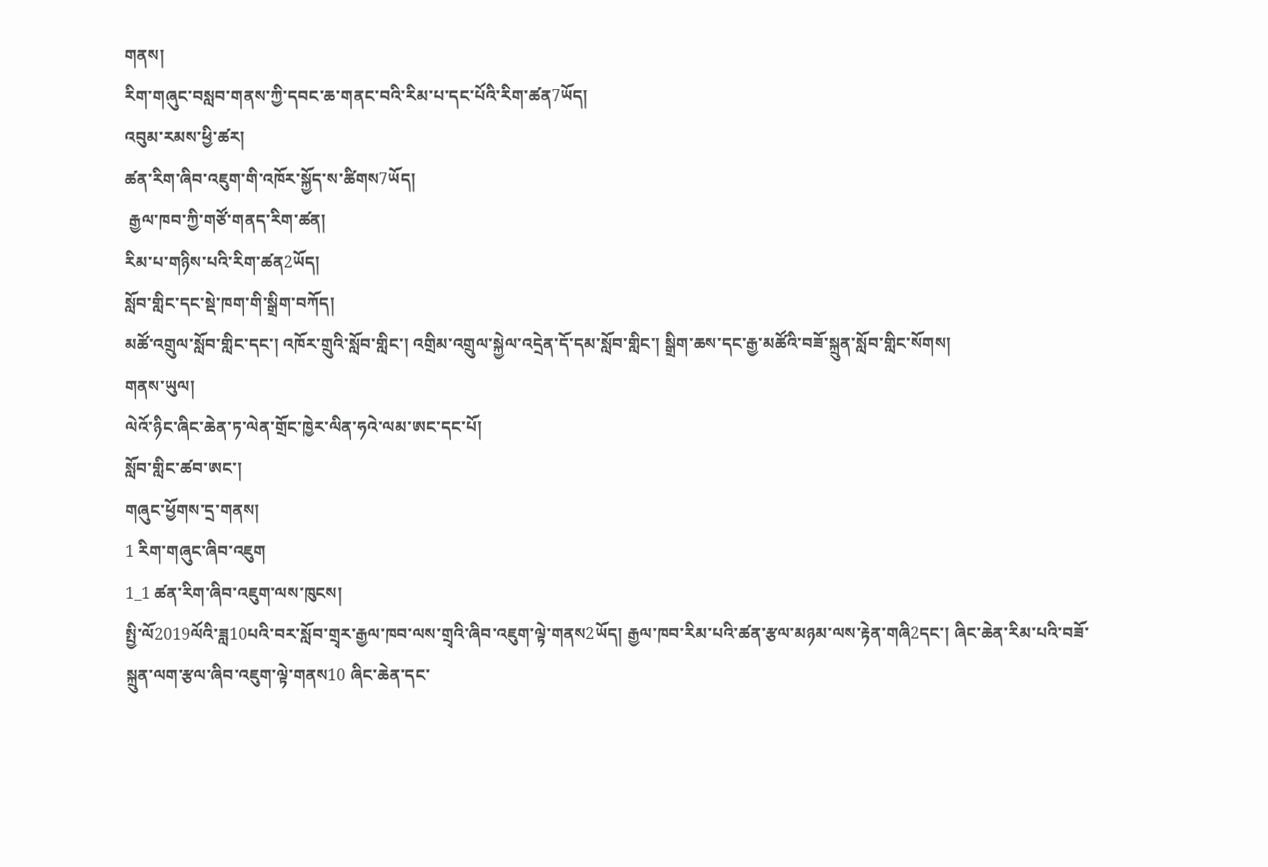གནས།
རིག་གཞུང་བསླབ་གནས་ཀྱི་དབང་ཆ་གནང་བའི་རིམ་པ་དང་པོའི་རིག་ཚན7ཡོད།
འབུམ་རམས་ཕྱི་ཚར།
ཚན་རིག་ཞིབ་འཇུག་གི་འཁོར་སྐྱོད་ས་ཚིགས7ཡོད།
 རྒྱལ་ཁབ་ཀྱི་གཙོ་གནད་རིག་ཚན།
རིམ་པ་གཉིས་པའི་རིག་ཚན2ཡོད།
སློབ་གླིང་དང་སྡེ་ཁག་གི་སྒྲིག་བཀོད།
མཚོ་འགྲུལ་སློབ་གླིང་དང་། འཁོར་གྲུའི་སློབ་གླིང་། འགྲིམ་འགྲུལ་སྐྱེལ་འདྲེན་དོ་དམ་སློབ་གླིང་། སྒྲིག་ཆས་དང་རྒྱ་མཚོའི་བཟོ་སྐྲུན་སློབ་གླིང་སོགས།
གནས་ཡུལ།
ལེའོ་ཉིང་ཞིང་ཆེན་ཏ་ལེན་གྲོང་ཁྱེར་ལིན་ཧའེ་ལམ་ཨང་དང་པོ།
སློབ་གླིང་ཚབ་ཨང་།
གཞུང་ཕྱོགས་དྲ་གནས།
1 རིག་གཞུང་ཞིབ་འཇུག
1_1 ཚན་རིག་ཞིབ་འཇུག་ལས་ཁུངས།
སྤྱི་ལོ2019ལོའི་ཟླ10པའི་བར་སློབ་གྲྭར་རྒྱལ་ཁབ་ལས་གྲྭའི་ཞིབ་འཇུག་ལྟེ་གནས2ཡོད། རྒྱལ་ཁབ་རིམ་པའི་ཚན་རྩལ་མཉམ་ལས་རྟེན་གཞི2དང་། ཞིང་ཆེན་རིམ་པའི་བཟོ་སྐྲུན་ལག་རྩལ་ཞིབ་འཇུག་ལྟེ་གནས10 ཞིང་ཆེན་དང་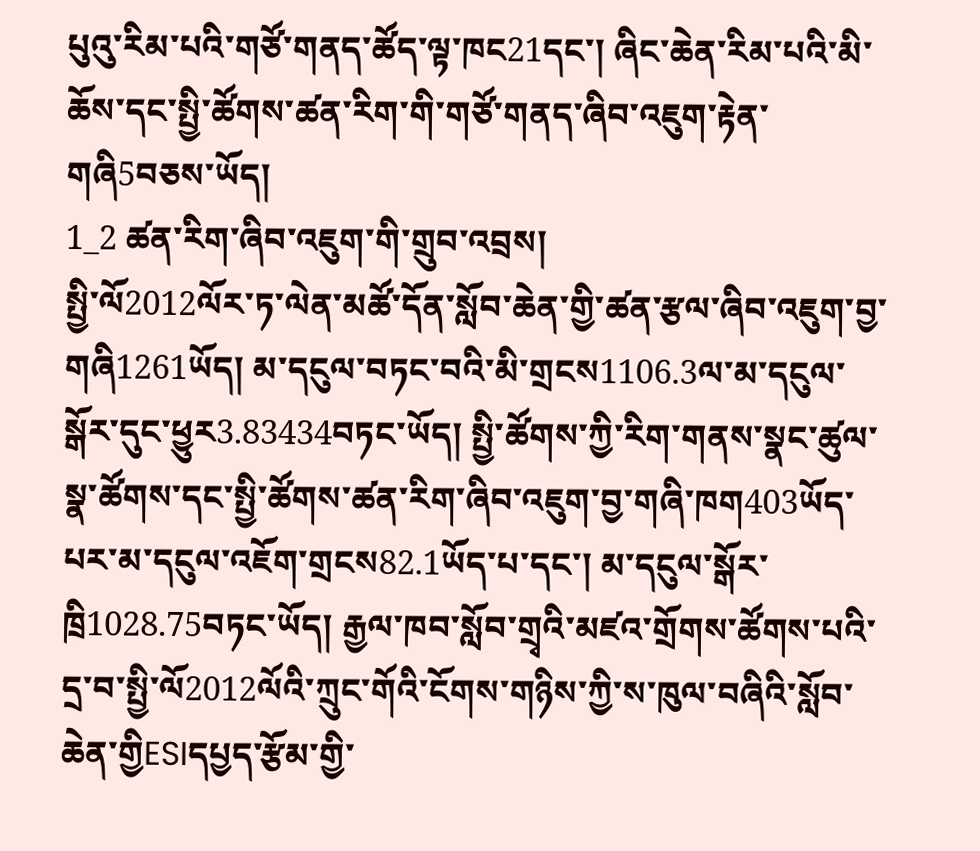པུའུ་རིམ་པའི་གཙོ་གནད་ཚོད་ལྟ་ཁང21དང་། ཞིང་ཆེན་རིམ་པའི་མི་ཆོས་དང་སྤྱི་ཚོགས་ཚན་རིག་གི་གཙོ་གནད་ཞིབ་འཇུག་རྟེན་གཞི5བཅས་ཡོད།
1_2 ཚན་རིག་ཞིབ་འཇུག་གི་གྲུབ་འབྲས།
སྤྱི་ལོ2012ལོར་ཏ་ལེན་མཚོ་དོན་སློབ་ཆེན་གྱི་ཚན་རྩལ་ཞིབ་འཇུག་བྱ་གཞི1261ཡོད། མ་དངུལ་བཏང་བའི་མི་གྲངས1106.3ལ་མ་དངུལ་སྒོར་དུང་ཕྱུར3.83434བཏང་ཡོད། སྤྱི་ཚོགས་ཀྱི་རིག་གནས་སྣང་ཚུལ་སྣ་ཚོགས་དང་སྤྱི་ཚོགས་ཚན་རིག་ཞིབ་འཇུག་བྱ་གཞི་ཁག403ཡོད་པར་མ་དངུལ་འཇོག་གྲངས82.1ཡོད་པ་དང་། མ་དངུལ་སྒོར་ཁྲི1028.75བཏང་ཡོད། རྒྱལ་ཁབ་སློབ་གྲྭའི་མཛའ་གྲོགས་ཚོགས་པའི་དྲ་བ་སྤྱི་ལོ2012ལོའི་ཀྲུང་གོའི་ངོགས་གཉིས་ཀྱི་ས་ཁུལ་བཞིའི་སློབ་ཆེན་གྱིESIདཔྱད་རྩོམ་གྱི་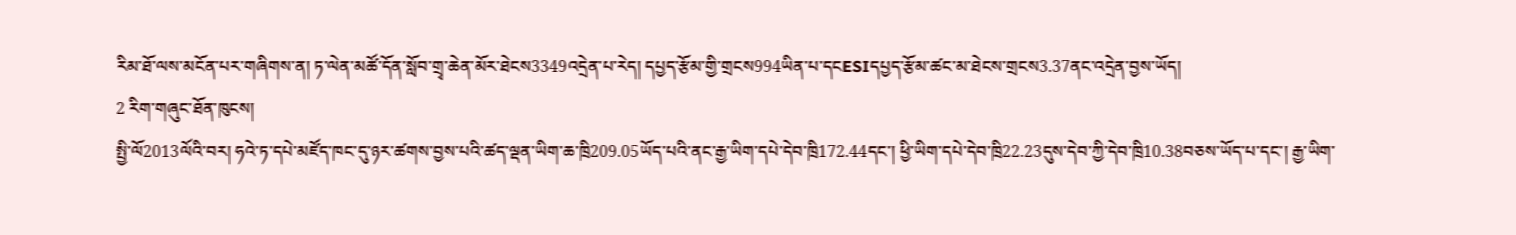རིམ་ཐོ་ལས་མངོན་པར་གཞིགས་ན། ཏ་ལེན་མཚོ་དོན་སློབ་གྲྭ་ཆེན་མོར་ཐེངས3349འདྲེན་པ་རེད། དཔྱད་རྩོམ་གྱི་གྲངས994ཡིན་པ་དངESIདཔྱད་རྩོམ་ཚང་མ་ཐེངས་གྲངས3.37ནང་འདྲེན་བྱས་ཡོད།
2 རིག་གཞུང་ཐོན་ཁུངས།
སྤྱི་ལོ2013ལོའི་བར། ཧའེ་ཏ་དཔེ་མཛོད་ཁང་དུ་ཉར་ཚགས་བྱས་པའི་ཚད་ལྡན་ཡིག་ཆ་ཁྲི209.05ཡོད་པའི་ནང་རྒྱ་ཡིག་དཔེ་དེབ་ཁྲི172.44དང་། ཕྱི་ཡིག་དཔེ་དེབ་ཁྲི22.23དུས་དེབ་ཀྱི་དེབ་ཁྲི10.38བཅས་ཡོད་པ་དང་། རྒྱ་ཡིག་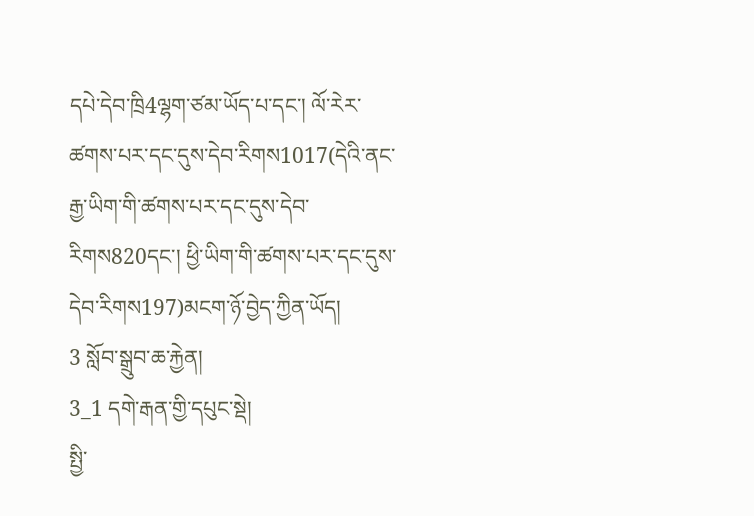དཔེ་དེབ་ཁྲི4ལྷག་ཙམ་ཡོད་པ་དང་། ལོ་རེར་ཚགས་པར་དང་དུས་དེབ་རིགས1017(དེའི་ནང་རྒྱ་ཡིག་གི་ཚགས་པར་དང་དུས་དེབ་རིགས820དང་། ཕྱི་ཡིག་གི་ཚགས་པར་དང་དུས་དེབ་རིགས197)མངག་ཉོ་བྱེད་ཀྱིན་ཡོད།
3 སློབ་སྒྲུབ་ཆ་རྐྱེན།
3_1 དགེ་རྒན་གྱི་དཔུང་སྡེ།
སྤྱི་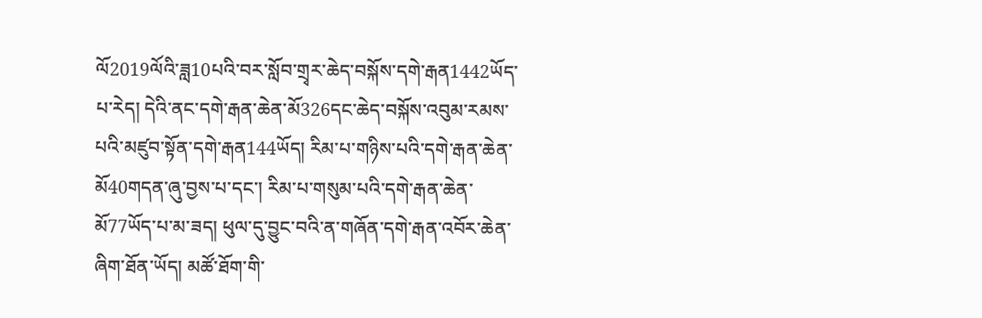ལོ2019ལོའི་ཟླ10པའི་བར་སློབ་གྲྭར་ཆེད་བསྐོས་དགེ་རྒན1442ཡོད་པ་རེད། དེའི་ནང་དགེ་རྒན་ཆེན་མོ326དང་ཆེད་བསྐོས་འབུམ་རམས་པའི་མཛུབ་སྟོན་དགེ་རྒན144ཡོད། རིམ་པ་གཉིས་པའི་དགེ་རྒན་ཆེན་མོ40གདན་ཞུ་བྱས་པ་དང་། རིམ་པ་གསུམ་པའི་དགེ་རྒན་ཆེན་མོ77ཡོད་པ་མ་ཟད། ཕུལ་དུ་བྱུང་བའི་ན་གཞོན་དགེ་རྒན་འབོར་ཆེན་ཞིག་ཐོན་ཡོད། མཚོ་ཐོག་གི་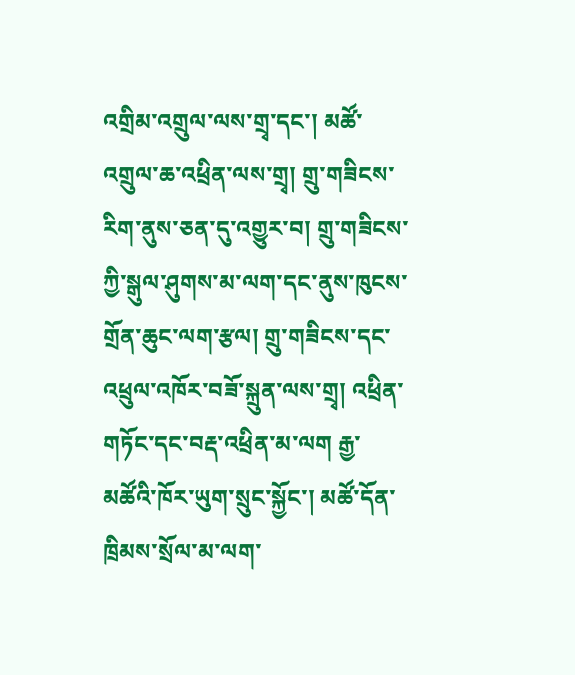འགྲིམ་འགྲུལ་ལས་གྲྭ་དང་། མཚོ་འགྲུལ་ཆ་འཕྲིན་ལས་གྲྭ། གྲུ་གཟིངས་རིག་ནུས་ཅན་དུ་འགྱུར་བ། གྲུ་གཟིངས་ཀྱི་སྒུལ་ཤུགས་མ་ལག་དང་ནུས་ཁུངས་གྲོན་ཆུང་ལག་རྩལ། གྲུ་གཟིངས་དང་འཕྲུལ་འཁོར་བཟོ་སྐྲུན་ལས་གྲྭ། འཕྲིན་གཏོང་དང་བརྡ་འཕྲིན་མ་ལག རྒྱ་མཚོའི་ཁོར་ཡུག་སྲུང་སྐྱོང་། མཚོ་དོན་ཁྲིམས་སྲོལ་མ་ལག་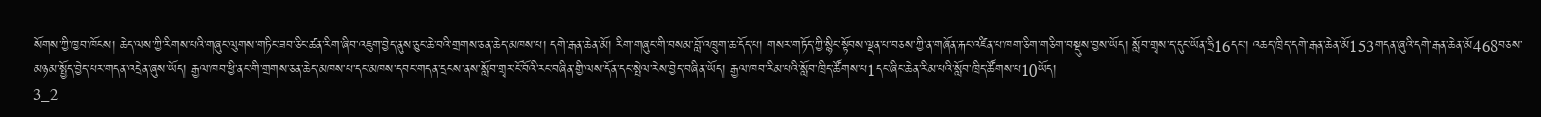སོགས་ཀྱི་ཁྱབ་ཁོངས། ཆེད་ལས་ཀྱི་རིགས་པའི་གཞུང་ལུགས་གཏིང་ཟབ་ཅིང་ཚན་རིག་ཞིབ་འཇུག་བྱེད་ནུས་ཅུང་ཆེ་བའི་གྲགས་ཅན་ཆེད་མཁས་པ། དགེ་རྒན་ཆེན་མོ། རིག་གཞུང་གི་བསམ་བློ་འཁྲུག་ཆ་དོད་པ། གསར་གཏོད་ཀྱི་སྙིང་སྟོབས་ལྡན་པ་བཅས་ཀྱི་ན་གཞོན་རྐང་འཛིན་པ་ཁག་ཅིག་གཅིག་བསྡུས་བྱས་ཡོད། སློབ་གྲྭས་ད་དུང་ཡོན་ཧྲི16དང་། འཆད་ཁྲིད་དགེ་རྒན་ཆེན་མོ153གདན་ཞུའི་དགེ་རྒན་ཆེན་མོ468བཅས་མཉམ་སྤྱོད་བྱེད་པར་གདན་འདྲེན་ཞུས་ཡོད། རྒྱལ་ཁབ་ཕྱི་ནང་གི་གྲགས་ཅན་ཆེད་མཁས་པ་དང་མཁས་དབང་གདན་དྲངས་ནས་སློབ་གྲྭར་ངོ་བོའི་རང་བཞིན་གྱི་ལས་དོན་དང་སྤེལ་རེས་བྱེད་བཞིན་ཡོད། རྒྱལ་ཁབ་རིམ་པའི་སློབ་ཁྲིད་ཚོགས་པ1དང་ཞིང་ཆེན་རིམ་པའི་སློབ་ཁྲིད་ཚོགས་པ10ཡོད།
3_2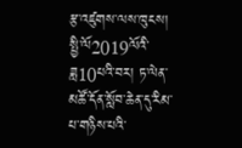རྩ་འཛུགས་ལས་ཁུངས།
སྤྱི་ལོ2019ལོའི་ཟླ10པའི་བར། ཏ་ལེན་མཚོ་དོན་སློབ་ཆེན་དུ་རིམ་པ་གཉིས་པའི་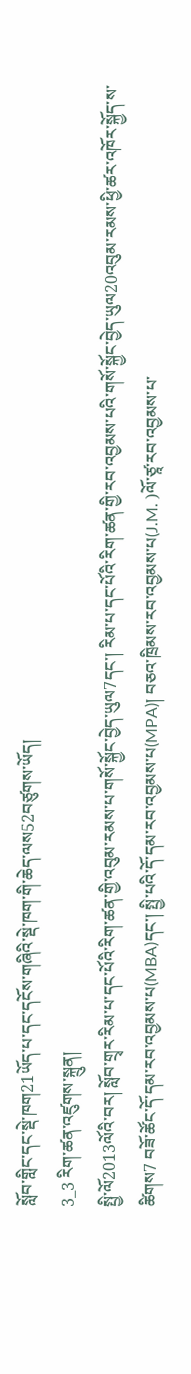སློབ་གླིང་དང་སྡེ་ཁག21ཡོད་པ་དང་དངོས་གཞིའི་སྡེ་ཁག་གི་ཆེད་ལས52བཙུགས་ཡོད།
3_3 རིག་ཚན་འཛུགས་སྐྲུན།
སྤྱི་ལོ2013ལོའི་བར། སློབ་གྲྭར་རིམ་པ་དང་པོའི་རིག་ཚན་གྱི་འབུམ་རམས་པ་གསོ་སྐྱོང་བྱེད་ཡུལ7དང་། རིམ་པ་དང་པོའི་རིག་ཚན་གྱི་རབ་འབྱམས་པའི་གསོ་སྐྱོང་བྱེད་ཡུལ20འབུམ་རམས་ཕྱི་ཚར་འཁོར་སྐྱོད་ས་ཚིགས7 བཟོ་ཚོང་དོ་དམ་རབ་འབྱམས་པ(MBA)དང་། སྤྱི་པའི་དོ་དམ་རབ་འབྱམས་པ(MPA)། བཅའ་ཁྲིམས་རབ་འབྱམས་པ(J.M. )ལོ་ཙཱ་རབ་འབྱམས་པ་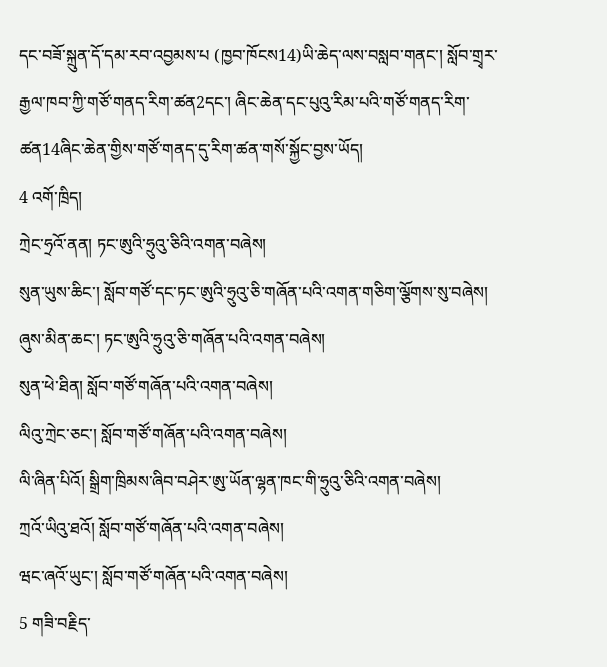དང་བཟོ་སྐྲུན་དོ་དམ་རབ་འབྱམས་པ (ཁྱབ་ཁོངས14)ཡི་ཆེད་ལས་བསླབ་གནང་། སློབ་གྲྭར་རྒྱལ་ཁབ་ཀྱི་གཙོ་གནད་རིག་ཚན2དང་། ཞིང་ཆེན་དང་པུའུ་རིམ་པའི་གཙོ་གནད་རིག་ཚན14ཞིང་ཆེན་གྱིས་གཙོ་གནད་དུ་རིག་ཚན་གསོ་སྐྱོང་བྱས་ཡོད།
4 འགོ་ཁྲིད།
ཀྲེང་ཧྲའོ་ནན། ཏང་ཨུའི་ཧྲུའུ་ཅིའི་འགན་བཞེས།
སུན་ཡུས་ཆིང་། སློབ་གཙོ་དང་ཏང་ཨུའི་ཧྲུའུ་ཅི་གཞོན་པའི་འགན་གཅིག་ལྕོགས་སུ་བཞེས།
ཞུས་མིན་ཆང་། ཏང་ཨུའི་ཧྲུའུ་ཅི་གཞོན་པའི་འགན་བཞེས།
སུན་ཕེ་ཐིན། སློབ་གཙོ་གཞོན་པའི་འགན་བཞེས།
ལིའུ་ཀྲེང་ཅང་། སློབ་གཙོ་གཞོན་པའི་འགན་བཞེས།
ལི་ཞིན་པིའོ། སྒྲིག་ཁྲིམས་ཞིབ་བཤེར་ཨུ་ཡོན་ལྷན་ཁང་གི་ཧྲུའུ་ཅིའི་འགན་བཞེས།
ཀྲའོ་ཡིའུ་ཐའོ། སློབ་གཙོ་གཞོན་པའི་འགན་བཞེས།
ཝང་ཞའོ་ཡུང་། སློབ་གཙོ་གཞོན་པའི་འགན་བཞེས།
5 གཟི་བརྗིད་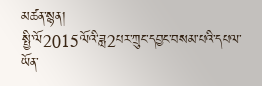མཚན་སྙན།
སྤྱི་ལོ2015ལོའི་ཟླ2པར་ཀྲུང་དབྱང་བསམ་པའི་དཔལ་ཡོན་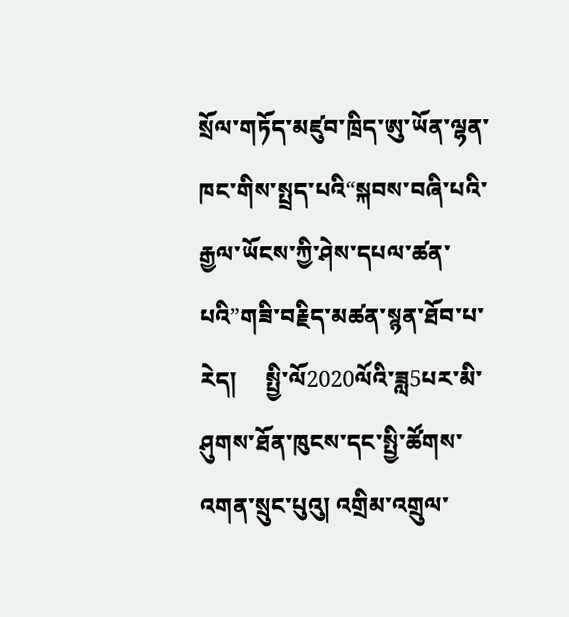སྲོལ་གཏོད་མཛུབ་ཁྲིད་ཨུ་ཡོན་ལྷན་ཁང་གིས་སྤྲད་པའི“སྐབས་བཞི་པའི་རྒྱལ་ཡོངས་ཀྱི་ཤེས་དཔལ་ཚན་པའི”གཟི་བརྗིད་མཚན་སྙན་ཐོབ་པ་རེད།     སྤྱི་ལོ2020ལོའི་ཟླ5པར་མི་ཤུགས་ཐོན་ཁུངས་དང་སྤྱི་ཚོགས་འགན་སྲུང་པུའུ། འགྲིམ་འགྲུལ་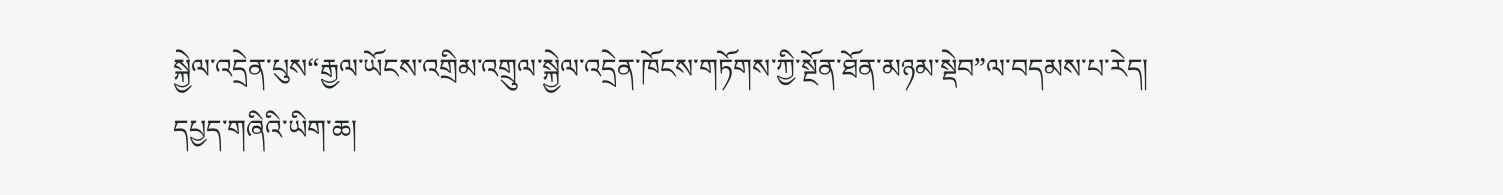སྐྱེལ་འདྲེན་པུས“རྒྱལ་ཡོངས་འགྲིམ་འགྲུལ་སྐྱེལ་འདྲེན་ཁོངས་གཏོགས་ཀྱི་སྔོན་ཐོན་མཉམ་སྡེབ”ལ་བདམས་པ་རེད།
དཔྱད་གཞིའི་ཡིག་ཆ།